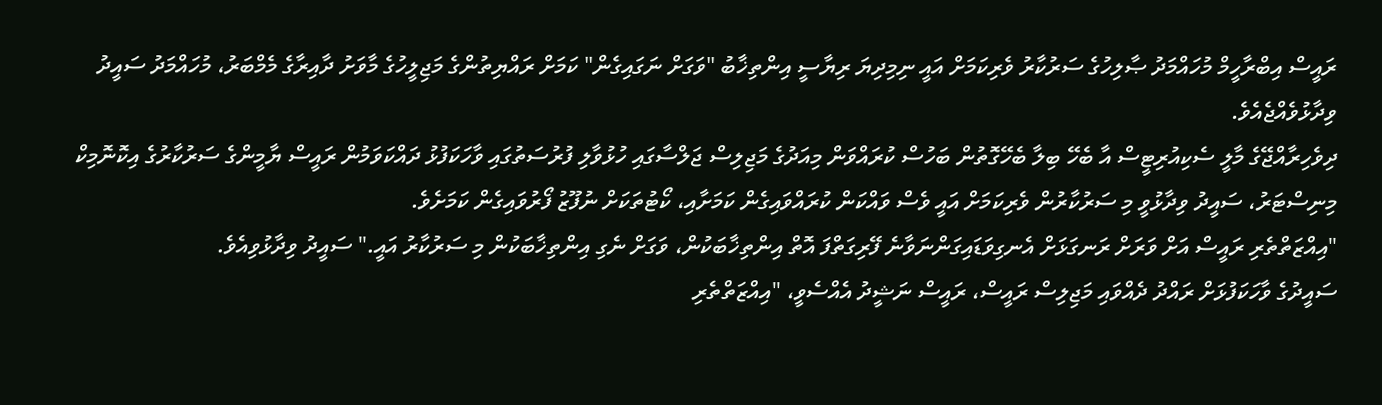ރައީސް އިބްރާހީމް މުހައްމަދު ޞާލިހުގެ ސަރުކާރު ވެރިކަމަށް އައީ ނިމިދިޔަ ރިޔާސީ އިންތިޚާބު "ވަގަށް ނަގައިގެން" ކަމަށް ރައްޔިތުންގެ މަޖިލީހުގެ މާވަށު ދާއިރާގެ މެމްބަރު، މުހައްމަދު ސައީދު ވިދާޅުވެއްޖެއެވެ.
ދިވެހިރާއްޖޭގެ މާލީ ސެކިއުރިޓީސް އާ ބެހޭ ބިލާ ބެހޭގޮތުން ބަހުސް ކުރައްވަން މިއަދުގެ މަޖިލިސް ޖަލްސާގައި ހުޅުވާލި ފުރުސަތުގައި ވާހަކަފުޅު ދައްކަވަމުން ރައީސް ޔާމީންގެ ސަރުކާރުގެ އިކޮނޮމިކް މިނިސްޓަރު، ސައީދު ވިދާޅުވީ މި ސަރުކާރުން ވެރިކަމަށް އައީ ވެސް ވައްކަން ކުރައްވައިގެން ކަމަށާއި، ކޯޓުތަކަށް ނުފޫޒު ފޯރުވައިގެން ކަމަށެވެ.
"އިއްޒަތްތެރި ރައީސް އަށް ވަރަށް ރަނގަޅަށް އެނގިވަޑައިގަންނަވާނެ ފޭރިގަތްފަ އޮތް އިންތިޚާބަކުން، ވަގަށް ނެގި އިންތިޚާބަކުން މި ސަރުކާރު އައީ." ސައީދު ވިދާޅުވިއެވެ.
ސައީދުގެ ވާހަކަފުޅަށް ރައްދު ދެއްވައި މަޖިލިސް ރައީސް، ރައީސް ނަޝީދު އެއްސެވީ، "އިއްޒަތްތެރި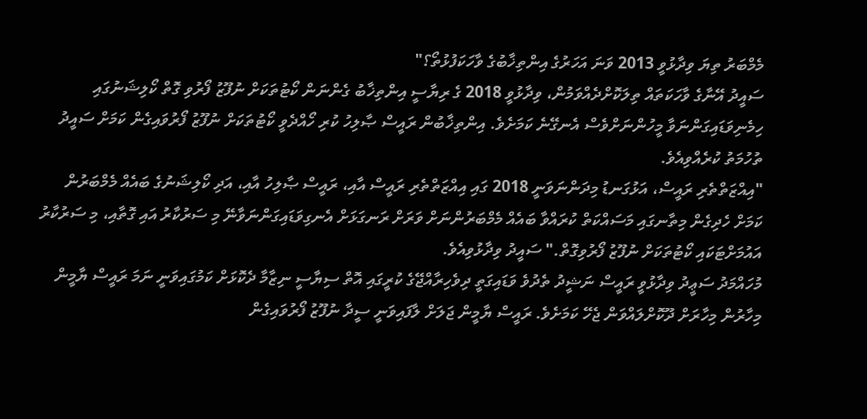މެމްބަރު ތިޔަ ވިދާޅުވީ 2013 ވަނަ އަހަރުގެ އިންތިޚާބުގެ ވާހަކަފުޅުތޯ؟"
ސައީދު އޭނާގެ ވާހަކަތައް ތިލަކޮށްދެއްވަމުން، ވިދާޅުވީ 2018 ގެ ރިޔާސީ އިންތިޚާބު ގެންނަން ކޯޓުތަކަށް ނުފޫޒު ފޯރުވި ގޮތް ކޯލިޝަނުގައި ހިމެނިވަޑައިގަންނަވާ މީހުންނަށްވެސް އެނގޭނެ ކަމަށެވެ. އިންތިޚާބުން ރައީސް ޞާލިހު ކުރި ހޯއްދެވީ ކޯޓުތަކަށް ނުފޫޒު ފޯރުވައިގެން ކަމަށް ސައީދު ތުހުމަތު ކުރެއްވިއެވެ.
"އިއްޒަތްތެރި ރައީސް، އަޅުގަނޑު މިދަންނަވަނީ 2018 ގައި އިއްޒަތްތެރި ރައީސް އާއި، ރައީސް ޞާލިހު އާއި، އަދި ކޯލިޝަނުގެ ބައެއް މެމްބަރުން ކަމަށް ހެދިގެން މިތާނގައި މަސައްކަތް ކުރައްވާ ބައެއް މެމްބަރުންނަށް ވަރަށް ރަނގަޅަށް އެނގިވަޑައިގަންނަވާނޭ މި ސަރުކާރު އައި ގޮތާއި، މި ސަރުކާރު އައުމަށްޓަކައި ކޯޓުތަކަށް ނުފޫޒު ފޯރުވިގޮތް." ސައީދު ވިދާޅުވިއެވެ.
މުހައްމަދު ސަޢީދު ވިދާޅުވީ ރައީސް ނަޝީދު ތެދުވެ ވަޑައިގަތީ ދިވެހިރާއްޖޭގެ ކުރީގައި އޮތް ސިޔާސީ ނިޒާމާ ދެކޮޅަށް ކަމުގައިވަނީ ނަމަ ރައީސް ޔާމީން މިހާރުން މިހާރަށް ދޫކޮށްލައްވަން ޖެހޭ ކަމަށެވެ. ރައީސް ޔާމީން ޖަލަށް ލާފައިވަނީ ސީދާ ނުފޫޒު ފޯރުވައިގެން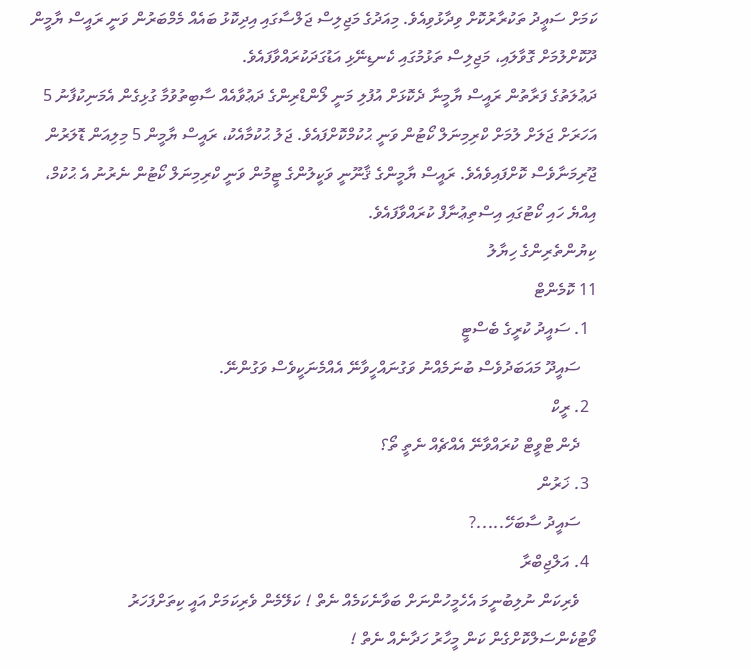ކަމަށް ސަޢީދު ތަކުރާރުކޮށް ވިދާޅުވިއެވެ. މިއަދުގެ މަޖިލިސް ޖަލްސާގައި އިދިކޮޅު ބައެއް މެމްބަރުން ވަނީ ރައީސް ޔާމީން ދޫކޮށްލުމަށް ގޮވާލައި، މަޖިލިސް ތަޅުމުގައި ކެނޑިނޭޅި އަޑުގަދަކުރައްވާފައެވެ.
ދަޢުލަތުގެ ފަރާތުން ރައީސް ޔާމީނާ ދެކޮޅަށް އުފުލި މަނީ ލޯންޑްރިންގެ ދަޢުވާއެއް ސާބިތުވުމާ ގުޅިގެން އެމަނިކުފާނު 5 އަހަރަށް ޖަލަށް ލުމަށް ކްރިމިނަލް ކޯޓުން ވަނީ ޙުކުމްކޮށްފައެވެ. ޖަލު ޙުކުމާއެކު، ރައީސް ޔާމީން 5 މިލިއަން ޑޮލަރުން ޖޫރިމަނާވެސް ކޮށްފައިވެއެވެ. ރައީސް ޔާމީންގެ ޤާނޫނީ ވަކީލުންގެ ޓީމުން ވަނީ ކްރިމިނަލް ކޯޓުން ނެރުނު އެ ޙުކުމް، އިއްޔެ ހައި ކޯޓުގައި އިސްތިޢުނާފް ކުރައްވާފައެވެ.
ކިޔުންތެރިންގެ ހިޔާލު
11 ކޮމެންޓް
  1. ސައީދު ކުރީގެ ބެސްޓީ
    ސައީދޫ މައަބަދުވެސް ބުނަމެއްނު ވަގުނައްހީވާނޭ އެއްމެނަކީވެސް ވަގުންނޭ.
  2. ރީކް
    ދެން ޓްވީޓް ކުރައްވާނޭ އެއްޗެއް ނެތީ ތޯ؟
  3. ޚަރުން
    ސައީދު ސާބަހޭ.....?
  4. އަލްޖިބްރާ
    ވެރިކަން ނުލިބުނީމަ އެހެމީހުންނަށް ބަވާނެކަމެއް ނެތް ! ކަލޭމެން ވެރިކަމަށް އައީ ކިތަށްފަހަރު ވޯޓުކެންސަލްކޮށްގެން ކަން މީހާރު ހަދާނެއް ނެތް !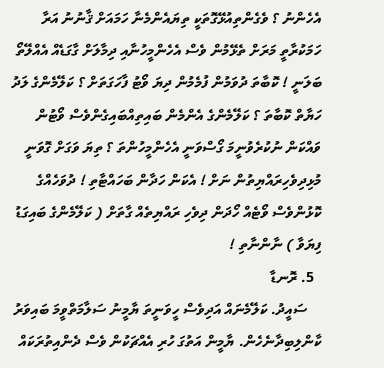އެހެންނު ؟ ވެގެންތިއުޅޭގޮތަކީ ތިޔައެންމެނާ ހަމައަށް ޤާނުނު އަރާ ހަމަކުރާތީ މަރަށް ތެޅޭމުން ވެސް އެހެންމީހުނާއި ދިމާލަށް ގާގަޑެއް އެއްލޭތޯ ބަލަނީ ! ކޮބާތަ ދުވަމުން ފުމެމުން ދިޔަ ވޯޓު ފާހަގަތަށް ؟ ކަލޭމެންގެ ލަދު ހަޔާތް ކޮބާތަ ؟ ކަލޭމެންގެ އެންމެން ބައިތިއްބައިގެންވެސް ވޯޓުން ވައްކަން ނުކުރެވުނީމަ ގޯސްވަނީ އެހެންމީހުންތަ ؟ ތިޔަ ވަގަށް ގޮވަނީ މުޅިދިވެހިރައްޔިތުން ނަށް ! އެކަން ހަދާން ބަހައްޓާތި ! ދުވަހެއްގެ ކޮޅުންވެސް ވޯޓެއް ހޯދަން ދިވެހި ރައްޔިތެއް ގާތަށް ( ކަލޭމެންގެ ބައިގަޑު ފިޔަވާ ) ނާންނާތި !
  5. ރޮނޑާ
    ސައީދު. ކަލޭމެނައް އަދިވެސް ހީވަނީތަ ޔާމީނު ސަލާމަތްވީމަ ބައިވަރު ކާންލިބިދާނެހެން. ޔާމީން އަތުގަ ހުރި އެއްޗަކުން ވެސް ދެންއިތުރަކައް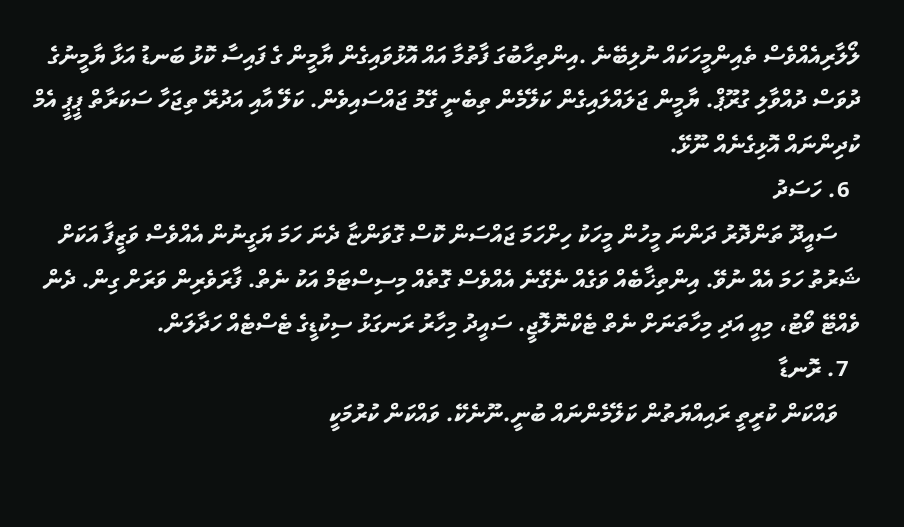ލޯލާރިއެއްވެސް ތެއިންމީހަކައް ނުލިބޭނެ .އިންތިހާބުގަ ފާތުމާ އައް އޮޅުވައިގެން ޔާމީން ގެ ފައިސާ ކޮޅު ބަނޑު އަޅާ ޔާމީނުގެ ދުވަސް ދުއްވާލި ގުރޫޕް. ޔާމީން ޖަލައްލައިގެން ކަލޭމެން ތިބެނީ ގޭމު ޖައްސައިވެން. ކަލޭ އާއި އަދުރޭ ތިޖަހާ ސަކަރާތް ޕީޕީ އެމް ކުދިންނައް އޮޅިގެނެއް ނޫޅޭ.
  6. ހަސަދު
    ސައީދޫ ތަންދޮރު ދަންނަ މީހުން މީހަކު ހިށްހަމަ ޖައްސަން ކޮސް ގޮވަންޏާ ދެނަ ހަމަ ޔަގީނުން އެއްވެސް ވަޒީފާ އަކަށް ޝަރުތު ހަމަ އެއް ނުވޭ. އިންތިޚާބެއް ވަގެއް ނެގޭނެ އެއްވެސް ގޮތެއް މިސިސްޓަމް އަކު ނެތް. ފާރަވެރިން ވަރަށް ގިން. ދެން ވެއްޓޭ ވޯޓު، މިއީ އަދި މިހާތަނަށް ނެތް ޓެކްނޮލޮޖީ. ސައީދު މިހާރު ރަނގަޅު ސިކުޑީގެ ޓެސްޓެއް ހަދާލަން.
  7. ރޮނޑާ
    ވައްކަން ކުރީތީ ރައިއްޔަތުން ކަލޭމެންނައް ބުނީ.ނޫނެކޭ. ވައްކަން ކުރުމަކީ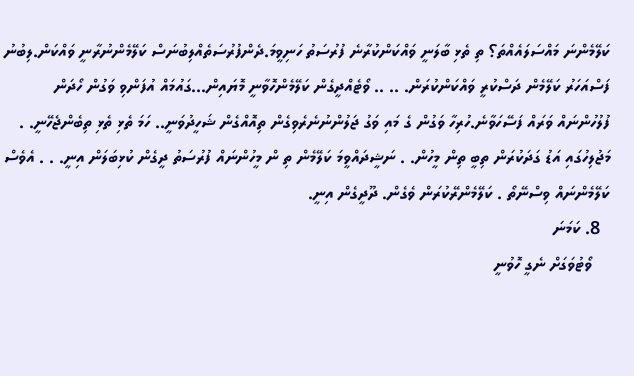ކަލޭމެންނަ މައްސަލައެއްތަ؟ ތި ތެޅި ބާލަނީ ވައްކަންކުރާނެ ފުރުސަތު ހަނިވީމަ.ދެންފުރުސަތެއްލިބުނަސް ކަލޭމެންނުރާނީ ވައްކަން.ލިބުނު ފަސްއަހަރު ކަލޭމެން ދަސްކުރީ ވައްކަންކުރަން. .. .. ވޯޓެއްދީގެން ކަލޭމެންހޮވާނީ މޮޔައިން...ގައުމައް އުފަންވި ވަގުން ހޯދަން ފުލުހުންނައް ވަރައް ފަސޭހަވާނެ.ހުރިހާ ވަގުން ގެ މައި ވަގު ޖަލުންނުނެރެވިގެން ތިއޮއްގެން ޝަހީދުވަނީ.. ހަމަ ތެޅި ތެޅި ތިބެންޖެހޭނީ. . މަޖުލިހުގައި އަޑު ގަދަކުރަން ތިބީ ތިން މީހުން. . ނަޝީދައްވީމަ ކަލޭމެން ތި ން މީހުންނައް ފުރުސަތު ދީގެން ކުޅިބަލަން އިނީ. . . އެވެސް ކަލޭމެންނައް ވިސްނޭތޯ . ކަލޭމެންރޭކުރަން ވެގެން. ދޫދީގެން އިނީ.
  8. ކަމަނަ
    ވޯޓުވަގަށް ނެގީ ހޮވުނީ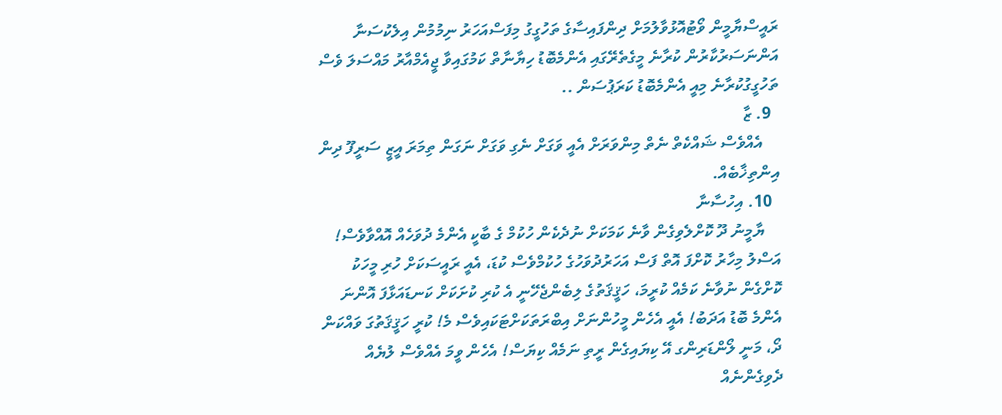ރައީސްޔާމީން ވޯޓުއޮޅުވާލުމަށް ދިންފައިސާގެ ތަހުގީގު މިފަސްއަހަރު ނިމުމުން އިލެކުސަނާ އަންނަސަރުކާރުން ކުރާނެ މީގެތެރޭގައި އެންމެބޮޑު ހިޔާނާތް ކަމުގައިވާ ޖީއެމްއާރު މައްސަލަ ވެސް ތަހުގީގުކުރާނެ މިއީ އެންމެބޮޑު ކަރަޕުސަން ..
  9. ޒާ
    އެއްވެސް ޝައްކެތް ނެތް މިންވަރަށް އެއީ ވަގަށް ނެގި ވަގަށް ނަގަން ތިމަރަ އީޒީ ސަރީފޫ ދިން އިންތިޚާބެއް.
  10. އިހުސާނާ
    ޔާމީނު ދޫ ކޮށްލެވިގެން ވާނެ ކަމަކަށް ނުދެކެން ހުކުމް ގެ ބާކީ އެންމެ ދުވަހެއް އޮއްވާވެސް! އަސްލު މިހާރު ކޮށްފަ އޮތް ފަސް އަހަރުދުވަހުގެ ހުކުމްވެސް ކުޑަ، އެއީ ރައީސަކަށް ހުރި މީހަކު ކޮށްގެން ނުވާނެ ކަމެއް ކުރީމަ، ހަޤީޤަތުގެ ލިބެންޖެހޭނީ އެ ކުރި ކުށަކަށް ކަނޑައަޅާފަ އޮންނަ އެންމެ ބޮޑު އަދަބު! އެއީ އެހެން މީހުންނަށް އިބްރަތަކަށްޓަކައިވެސް މެ! ކުރީ ހަޤީޤަތުގަ ވައްކަން ދޯ، މަނީ ލޯންޑަރިންގ އޭ ކިޔައިގެން ރީތި ނަމެއް ކިޔަސް! އެހެން ވީމަ އެއްވެސް ލުޔެއް ދެވިގެންނެއް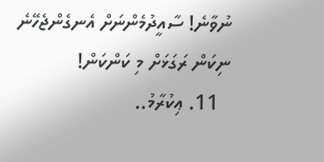ނުވާނެ! ސާއީދުމެންނަށް އެނގެންޖެހޭނެ ނިކަން ރަގަޅަށް މި ކަންކަން!
  11. ޢިކުރާމު..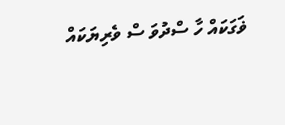ޥަގަކައް ހާ ސްދުވަ ސް ވެރިޔަކައް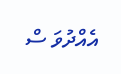އެއްދުވަ ސް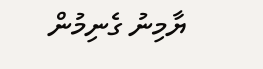ޔާމިނު ގެނިމުން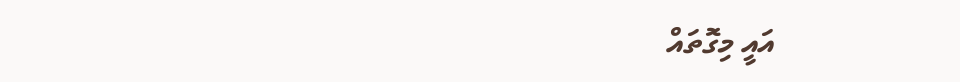އައީ މިގޮތައް